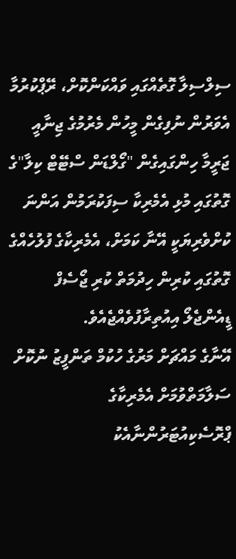ސިލްސިލާ ގޮތެއްގައި ވައްކަންކޮށް، ރޭޕްކުރުމާ އެވަރުން ނުފިގެން މީހުން މެރުމުގެ ޖިނާއީ ޖަރީމާ ހިންގައިގެން "ގޯލްޑަން ސްޓޭޓް ކިލާ"ގެ ގޮތުގައި މުޅި އެމެރިކާ ސިފަކުރަމުން އަންނަ ކުށްވެރިޔަކީ އޭނާ ކަމަށް، އެމެރިކާގެ ފުލުހެއްގެ ގޮތުގައި ކުރިން ހިދުމަތް ކުރި ޖޯސެފް ޑީއެންޖެލޯ އިއުތިރާފުވެއްޖެއެވެ.
އޭނާގެ މައްޗަށް މަރުގެ ހުކުމް ތަންފީޒު ނުކޮށް ސަލާމަތްވުމަށް އެމެރިކާގެ ޕްރޮސެކިއުޓަރުންނާއެކު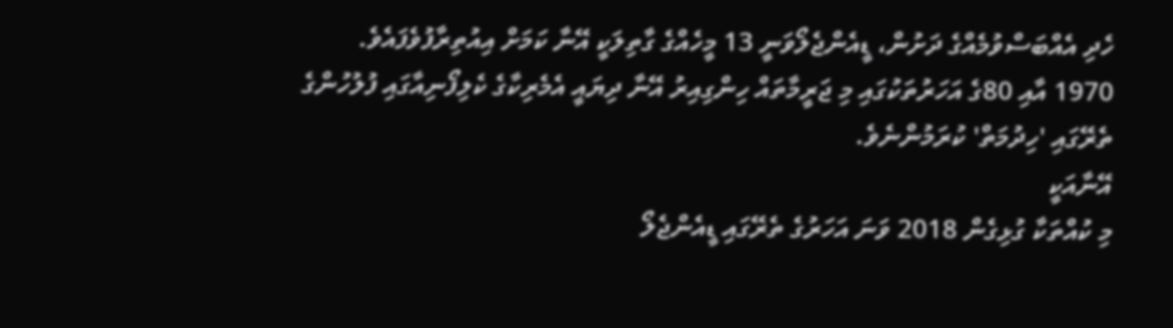ހެދި އެއްބަސްވުމެއްގެ ދަށުން، ޑީއެންޖެލޯވަނީ 13 މީހެއްގެ ގާތިލަކީ އޭނާ ކަމަށް އިއުތިރާފުވެފައެވެ.
1970 އާއި 80ގެ އަހަރުތަކުގައި މި ޖަރީމާތައް ހިންގިއިރު އޭނާ ދިޔައީ އެމެރިކާގެ ކެލިފޯނިއާގައި ފުލުހުންގެ ތެރޭގައި 'ހިދުމަތް' ކުރަމުންނެވެ.
އޭނާއަކީ
މި ކުއްތަކާ ގުޅިގެން 2018 ވަނަ އަހަރުގެ ތެރޭގައި ޑީއެންޖެލޯ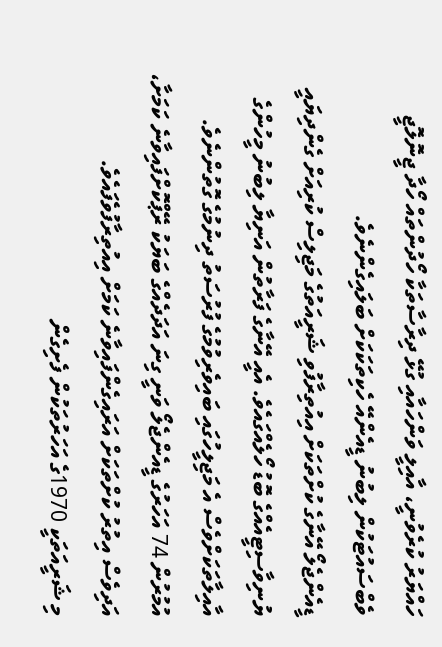ހައްޔަރު ކުރެވުނީ، އާއިލީ ވަންހައާއި ގުޅޭ ދިރާސާތަކާ ހޯދުންތައް ހޯދާ ޖީނޮލޮޖީ ވެބްސައުޓަކުން ލިބުނު ޑީއެންއޭ ހެކިތަކަކަށް ބަލައިގެންނެވެ.
ޑީއެންޖެލޯ އޭނާގެ ކުށްތަކަށް އިއުތިރާފުވި ޝަރީއަތުގެ މަޖިލިސް ކުރިއަށް ގެންދިޔައީ ޔުނިވާސިޓީއެއްގެ ބޮޑު ހޯލެއްގައެވެ. އެއީ އޭނާގެ ފަރާތުން އަނިޔާ ލިބުނު މީހުންގެ އާއިލާތަކަށްވެސް އެ މަޖިލީހުގައި ބައިވެރިވުމުގެ ފުރުސަތު ދިނުމުގެ ގޮތުންނެވެ.
އުމުރުން 74 އަހަރުގެ ޑީއެންޖެލޯ ވަނީ ގިނަ އަދަދެއްގެ ބަޔަކު ރޭޕްކޮށްފައިވާނެ ކަމަށާ، އަދިވެސް އިތުރު ކުށްތަކަށް އަރައިގެންފައިވާނެ ކަމަށް އިއުތިރާފުވެފައެވެ.
މި ޝަރީއަތަކީ 1970ގެ އަހަރުތަކުން ފެށިގެން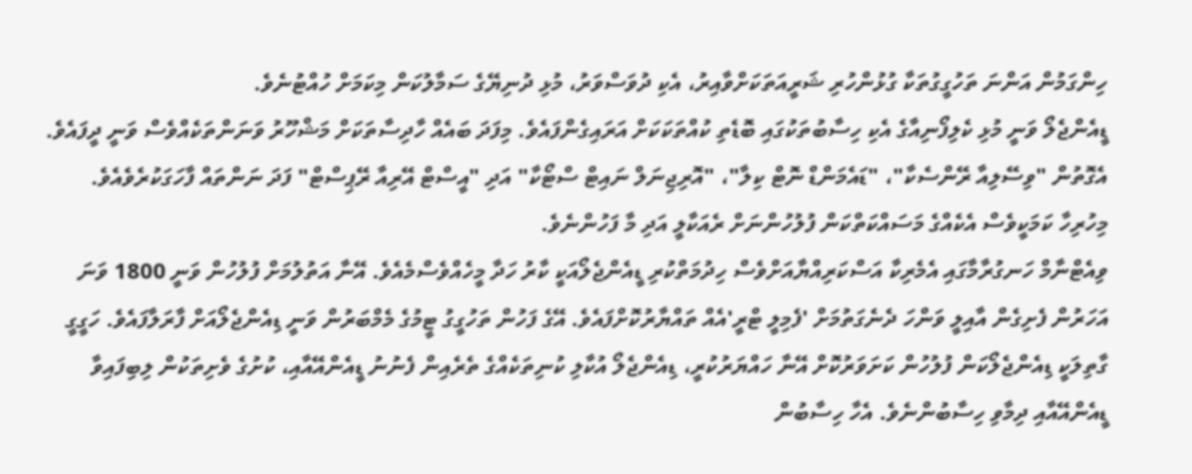ހިންގަމުން އަންނަ ތަހުގީގުތަކާ ގުޅުންހުރި ޝަރީއަތަކަށްވާއިރު، އެކި ދުވަސްވަރު، މުޅި ދުނިޔޭގެ ސަމާލުކަން މިކަމަށް ހުއްޓުނެވެ.
ޑީއެންޖެލޯ ވަނީ މުޅި ކެލިފޯނިއާގެ އެކި ހިސާބުތަކުގައި ބޮޑެތި ކުއްތަކަކަށް އަރައިގެންފައެވެ. މިފަދަ ބައެއް ހާދިސާތަކަށް މަޝްހޫރު ވަނަންތަކެއްވެސް ވަނީ ދީފައެވެ. އެގޮތުން "ވިސޭލިއާ ރޭންސެކާ"، "ޑައެމަންޑް ނޮޓް ކިލާ"، "އޮރިޖިނަލް ނައިޓް ސްޓޯކާ" އަދި "އީސްޓް އޭރިއާ ރޭޕިސްޓް" ފަދަ ނަންތައް ފާހަގަކުރެވެއެވެ. މިހުރިހާ ކަމަކީވެސް އެކެއްގެ މަސައްކަތްކަން ފުލުހުންނަށް ރެއަކާލީ އަދި މާ ފަހުންނެވެ.
ވިއެޓްނާމް ހަނގުރާމާގައި އެމެރިކާ އަސްކަރިއްޔާއަށްވެސް ހިދުމަތްކުރި ޑީއެންޖެލޯއަކީ ކާރު ހަދާ މީހެއްވެސްމެއެވެ. އޭނާ އަތުލުމަށް ފުލުހުން ވަނީ 1800 ވަނަ އަހަރުން ފެށިގެން އާއިލީ ވަންހަ ދެނެގަތުމަށް 'ފެމިލީ ޓްރީ'އެއް ތައްޔާރުކޮށްފައެވެ. އޭގެ ފަހުން ތަހުގީގު ޓީމުގެ މެމްބަރުން ވަނީ ޑިއެންޖެލޯއަށް ފާރަލާފައެވެ. ހަގީގީ ގާތިލަކީ ޑިއެންޖެލޯކަން ފުލުހުން ކަށަވަރުކޮށް އޭނާ ހައްޔަރުކުރީ، ޑިއެންޖެލޯ އުކާލި ކުނިތަކެއްގެ ތެރެއިން ފެނުނު ޑީއެންއޭއާއި، ކުށުގެ ވެށިތަކުން ލިބިފައިވާ ޑީއެންއޭއާއި ދިމާވި ހިސާބުންނެވެ. އެހާ ހިސާބުން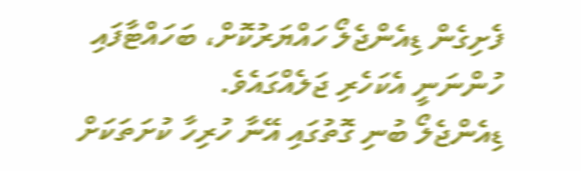ފެށިގެން ޑިއެންޖެލޯ ހައްޔަރުކޮށް، ބަހައްޓާފައި ހުންނަނީ އެކަހެރި ޖަލެއްގައެވެ.
ޑިއެންޖެލޯ ބުނި ގޮތުގައި އޭނާ ހުރިހާ ކުށަތަކަށް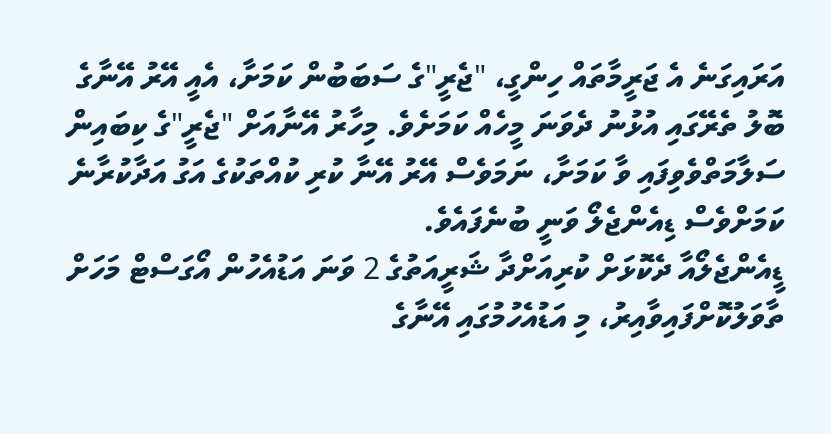އަރައިގަނެ އެ ޖަރީމާތައް ހިންގީ، "ޖެރީ"ގެ ސަބަބުން ކަމަށާ، އެއީ އޭރު އޭނާގެ ބޮލު ތެރޭގައި އުޅުނު ދެވަނަ މީހެއް ކަމަށެވެ. މިހާރު އޭނާއަށް "ޖެރީ"ގެ ކިބައިން ސަލާމަތްވެވިފައި ވާ ކަމަށާ، ނަމަވެސް އޭރު އޭނާ ކުރި ކުއްތަކުގެ އަގު އަދާކުރާނެ ކަމަށްވެސް ޑިއެންޖެލޯ ވަނީ ބުނެފައެވެ.
ޑީއެންޖެލޯއާ ދެކޮޅަށް ކުރިއަށްދާ ޝަރީއަތުގެ 2 ވަނަ އަޑުއެހުން އޯގަސްޓް މަހަށް ތާވަލުކޮށްފައިވާއިރު، މި އަޑުއެހުމުގައި އޭނާގެ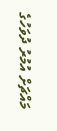މައްޗަށް އުމުރު ދުވަހުގެ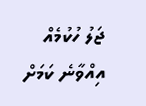ޖަލު ހުކުމެއް އިއްވާނެ ކަމަށް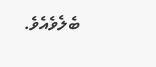ބެލެވެއެވެ.